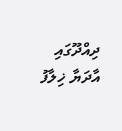ދިއްދޫގައި އާދަޔާ ޚިލާފު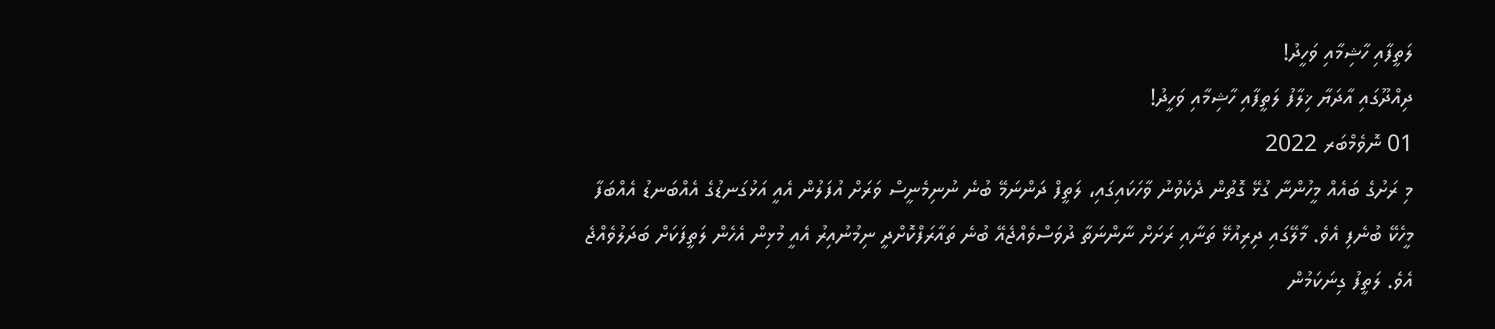ލަތީފާއި ހާޝިމާއި ވަހީދު!
ދިއްދޫގައި އާދަޔާ ޚިލާފު ލަތީފާއި ހާޝިމާއި ވަހީދު!
01 ނޮވެމްބަރ 2022
މި ރަށުގެ ބައެއް މީހުންނާ ގުޅޭ ގޮތުން ދެކެވުނު ވާހަކައިގައި، ލަތީފް ދަންނަމޭ ބުނެ ނުނިމެނީސް ވަރަށް އުފަލުން އެއީ އަޅުގަނޑުގެ އެއްބަނޑު އެއްބަފާ މީހެކޭ ބުނެފި އެވެ. މާލޭގައި ދިރިއުޅޭ ތަނާއި ރަށަށް ނާންނަތާ ދުވަސްވެއްޖެއޭ ބުނެ ތައާރަފްކޮށްދީ ނިމުނުއިރު އެއީ މުޅިން އެހެން ލަތީފަކަށް ބަދަލުވެއްޖެ އެވެ. ލަތީފު ގިނަކަމުން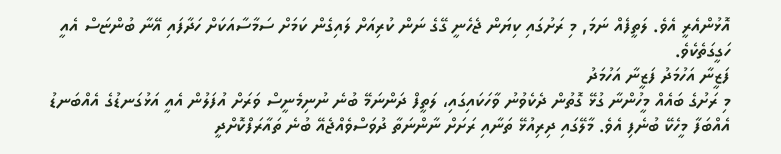އޮޅުންއެރީ އެވެ. ލަތީފެއް ނަމަ, މި ރަށުގައި ކިޔަން ޖެހެނީ ގޭގެ ނަން ކުރިއަށް ލައިގެން ކަމަށް ސަމާސާއަކަށް ހަދާފައި އޭނާ ބުންޏަސް އެއީ ހަގީގަތެކެވެ.
ފަޒީނާ އަހުމަދު ފަޒީނާ އަހުމަދު
މި ރަށުގެ ބައެއް މީހުންނާ ގުޅޭ ގޮތުން ދެކެވުނު ވާހަކައިގައި، ލަތީފް ދަންނަމޭ ބުނެ ނުނިމެނީސް ވަރަށް އުފަލުން އެއީ އަޅުގަނޑުގެ އެއްބަނޑު އެއްބަފާ މީހެކޭ ބުނެފި އެވެ. މާލޭގައި ދިރިއުޅޭ ތަނާއި ރަށަށް ނާންނަތާ ދުވަސްވެއްޖެއޭ ބުނެ ތައާރަފްކޮށްދީ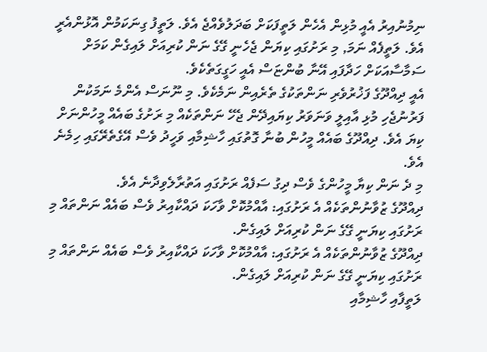ނިމުނުއިރު އެއީ މުޅިން އެހެން ލަތީފަކަށް ބަދަލުވެއްޖެ އެވެ. ލަތީފު ގިނަކަމުން އޮޅުންއެރީ އެވެ. ލަތީފެއް ނަމަ, މި ރަށުގައި ކިޔަން ޖެހެނީ ގޭގެ ނަން ކުރިއަށް ލައިގެން ކަމަށް ސަމާސާއަކަށް ހަދާފައި އޭނާ ބުންޏަސް އެއީ ހަގީގަތެކެވެ.
އެއީ ދިއްދޫގެ ފަޚުރުވެރި ނަންތަކުގެ ތެރެއިން ނަމެކެވެ. މި ނޫނަސް އެންމެ ނަމަކުން ފަރުނުޖެހި މުޅި އާއިލީ ވަނަވަރު ކިޔައިދޭން ޖެހޭ ނަންތަކެއް މި ރަށުގެ ބައެއް މީހުންނަށް ކިޔަ އެވެ. ދިއްދޫގެ ބައެއް މީހުން ބުނާ ގޮތުގައި ހާޝިމާއި ވަހީދު ވެސް އޭގެތެރޭގައި ހިމެނެ އެވެ.
މި ދެ ނަން ކިޔާ މީހުންގެ ވެސް ދިގު ސަފެއް ރަށުގައި އަތުރާލެވިދާނެ އެވެ.
ދިއްދޫގެ ޒުވާނުންތަކެއް އެ ރަށުގައި: އާއްމުކޮށް ވާހަކަ ދައްކާއިރު ވެސް ބައެއް ނަންތައް މި ރަށުގައި ކިޔަނީ ގޭގެ ނަން ކުރިއަށް ލައިގެން.
ދިއްދޫގެ ޒުވާނުންތަކެއް އެ ރަށުގައި: އާއްމުކޮށް ވާހަކަ ދައްކާއިރު ވެސް ބައެއް ނަންތައް މި ރަށުގައި ކިޔަނީ ގޭގެ ނަން ކުރިއަށް ލައިގެން.
ލަތީފާއި ހާޝިމާއި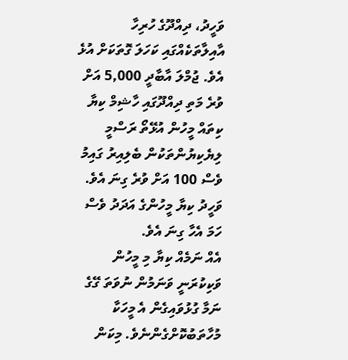ވަހީދު، ދިއްދޫގެ ހުރިހާ އާއިލާތަކެއްގައި ކަހަލަ ގޮތަކަށް އުޅެ އެވެ. ޖުމްލަ އާބާދީ 5,000 އަށް ވުރެ މަތި ދިއްދޫގައި ހާޝިމް ކިޔާ ކިތައް މީހުން އުޅޭތޯ ރަސްމީ ލިޔެކިޔުންތަކުން ބެލިއިރު ގައިމު ވެސް 100 އަށް ވުރެ ގިނަ އެވެ. ވަހީދު ކިޔާ މީހުންގެ އަދަދު ވެސް ހަމަ އެހާ ގިނަ އެވެ.
އެއް ނަމެއް ކިޔާ މި މީހުން ވަކިކުރަނީ ވަނަމުން ނުވަތަ ގޭގެ ނަމާ ގުޅުވައިގެން އެ މީހަކާ މުހާތަބުކޮށްގެންނެވެ. މިކަން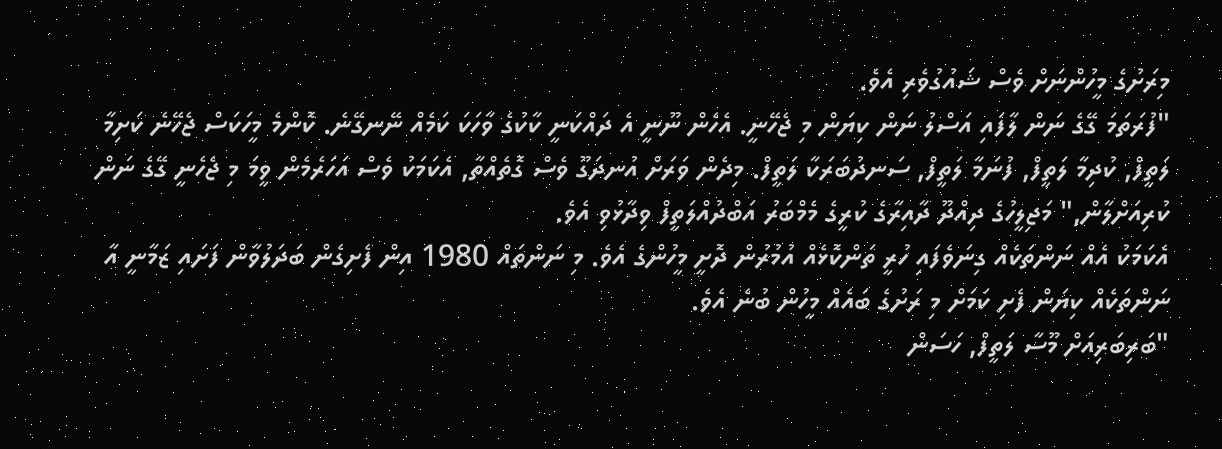މިރަށުގެ މީހުންނަށް ވެސް ޝައުގުވެރި އެވެ.
"ފުރަތަމަ ގޭގެ ނަން ލާފައި އަސްލު ނަން ކިޔަން މި ޖެހޭނީ. އެހެން ނޫނީ އެ ދައްކަނީ ކާކުގެ ވާހަކަ ކަމެއް ނޭނގޭނެ. ކޮންމެ މީހަކަސް ޖެހޭނެ ކަށިމާ ލަތީފް, ކުދިމާ ލަތީފް, ފުނަމާ ލަތީފް, ސަނދުބަރަކާ ލަތީފް. މިދެން ވަރަށް އުނދަގޫ ވެސް ގޮތެއްތާ, އެކަމަކު ވެސް އަހަރެމެން ވީމަ މި ޖެހެނީ ގޭގެ ނަން ކުރިއަށްލާން," މަޖިލީހުގެ ދިއްދޫ ދާއިރާގެ ކުރީގެ މެމްބަރު އަބްދުއްލަތީފް ވިދާޅުވި އެވެ.
އެކަމަކު އެއް ނަންތަކެއް ގިނަވެފައި ހުރީ ތަންކޮޅެއް އުމުރުން ދޮށީ މީހުންގެ އެވެ. މި ނަންތައް 1980 އިން ފެށިގެން ބަދަލުވާން ފަށައި ޒަމާނީ އާ ނަންތަކެއް ކިޔަން ފެށި ކަމަށް މި ރަށުގެ ބައެއް މީހުން ބުނެ އެވެ.
"ބަރިބަރިއަށް މޫސާ ލަތީފް, ހަސަން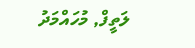ލަތީފް, މުހައްމަދު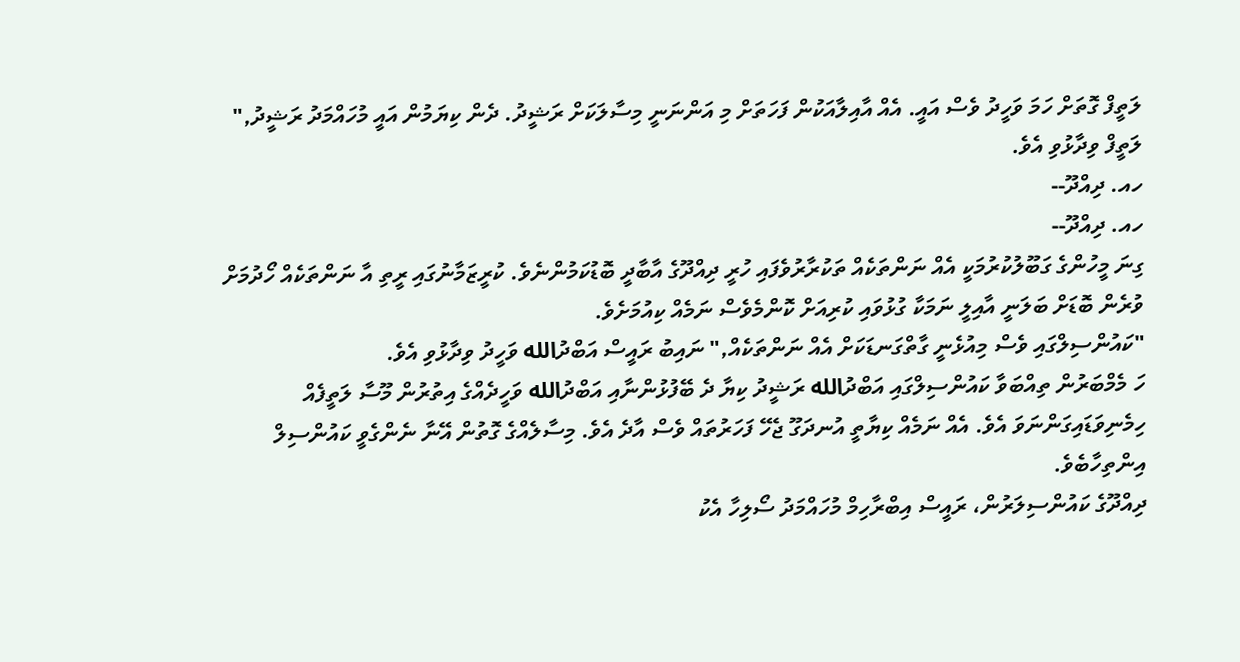ލަތީފް ގޮތަށް ހަމަ ވަހީދު ވެސް އައީ. އެއް އާއިލާއަކުން ފަހަތަށް މި އަންނަނީ މިސާލަކަށް ރަޝީދު. ދެން ކިޔަމުން އައީ މުހައްމަދު ރަޝީދު," ލަތީފް ވިދާޅުވި އެވެ.
ހއ. ދިއްދޫ--
ހއ. ދިއްދޫ--
ގިނަ މީހުންގެ ގަބޫލުކުރުމަކީ އެއް ނަންތަކެއް ތަކުރާރުވެފައި ހުރީ ދިއްދޫގެ އާބާދީ ބޮޑުކަމުންނެވެ. ކުރީޒަމާނުގައި ރީތި އާ ނަންތަކެއް ހޯދުމަށް ވުރެން ބޮޑަށް ބަލަނީ އާއިލީ ނަމަކާ ގުޅުވައި ކުރިއަށް ކޮންމެވެސް ނަމެއް ކިއުމަށެވެ.
"ކައުންސިލްގައި ވެސް މިއުޅެނީ ގާތްގަނޑަކަށް އެއް ނަންތަކެއް," ނައިބު ރައީސް އަބްދުالله ވަހީދު ވިދާޅުވި އެވެ.
ހަ މެމްބަރުން ތިއްބަވާ ކައުންސިލްގައި އަބްދުالله ރަޝީދު ކިޔާ ދެ ބޭފުޅުންނާއި އަބްދުالله ވަހީދެއްގެ އިތުރުން މޫސާ ލަތީފެއް ހިމެނިވަޑައިގަންނަވަ އެވެ. އެއް ނަމެއް ކިޔާތީ އުނދަގޫ ޖެހޭ ފަހަރުތައް ވެސް އާދެ އެވެ. މިސާލެއްގެ ގޮތުން އޭނާ ނެންގެވީ ކައުންސިލް އިންތިހާބެވެ.
ދިއްދޫގެ ކައުންސިލަރުން، ރައީސް އިބްރާހިމް މުހައްމަދު ސޯލިހާ އެކު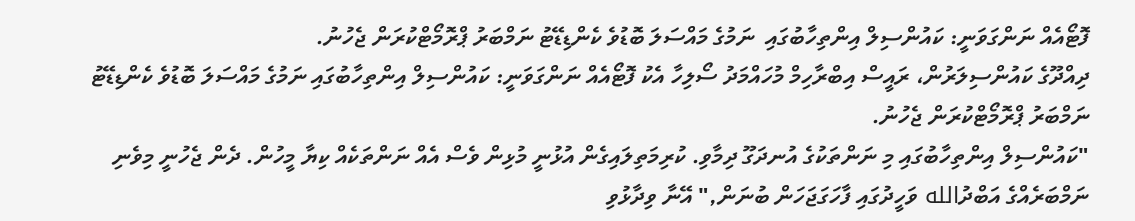ފޮޓޯއެއް ނަންގަވަނީ: ކައުންސިލް އިންތިހާބުގައި  ނަމުގެ މައްސަލަ ބޮޑުވެ ކެންޑިޑޭޓު ނަމްބަރު ޕްރޮމޯޓްކުރަން ޖެހުނު.
ދިއްދޫގެ ކައުންސިލަރުން، ރައީސް އިބްރާހިމް މުހައްމަދު ސޯލިހާ އެކު ފޮޓޯއެއް ނަންގަވަނީ: ކައުންސިލް އިންތިހާބުގައި ނަމުގެ މައްސަލަ ބޮޑުވެ ކެންޑިޑޭޓު ނަމްބަރު ޕްރޮމޯޓްކުރަން ޖެހުނު.
"ކައުންސިލް އިންތިހާބުގައި މި ނަންތަކުގެ އުނދަގޫ ދިމާވި. ކުރިމަތިލައިގެން އުޅުނީ މުޅިން ވެސް އެއް ނަންތަކެއް ކިޔާ މީހުން. ދެން ޖެހުނީ މިވެނި ނަމްބަރެއްގެ އަބްދުالله ވަހީދުގައި ފާހަގަޖަހަން ބުނަން," އޭނާ ވިދާޅުވި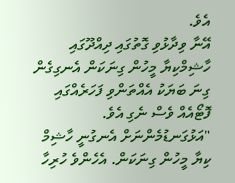އެވެ.
އޭނާ ވިދާޅުވި ގޮތުގައި ދިއްދޫގައި ހާޝިމްކިޔާ މީހުން ގިނަކަން އެނގިގެން ގިނަ ބަޔަކު އެއްތަންވި ފަހަރެއްގައި ފޮޓޯއެއް ވެސް ނެގި އެވެ.
"އަޅުގަނޑުމެންނަށް އެނގުނީ ހާޝިމް ކިޔާ މީހުން ގިނަކަން. އެހެންވެ ހުރިހާ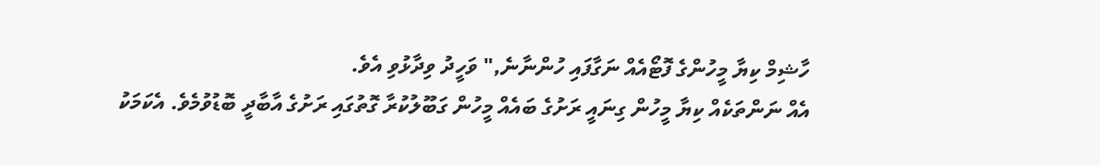ހާޝިމް ކިޔާ މީހުންގެ ފޮޓޯއެއް ނަގާފައި ހުންނާނެ," ވަހީދު ވިދާޅުވި އެވެ.
އެއް ނަންތަކެއް ކިޔާ މީހުން ގިނައީ ރަށުގެ ބައެއް މީހުން ގަބޫލުކުރާ ގޮތުގައި ރަށުގެ އާބާދީ ބޮޑުވުމެވެ. އެކަމަކު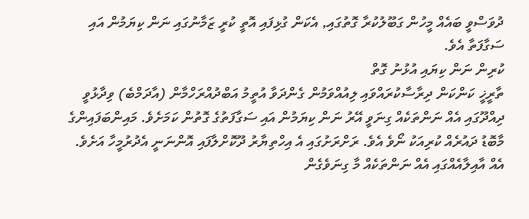ދުވަސްވީ ބައެއް މީހުން ގަބޫލުކުރާ ގޮތުގައި, އެކަން ގުޅިފައި އޮތީ ކުރީ ޒަމާނުގައި ނަން ކިޔަމުން އައި ސަގާފަތާ އެވެ.
ކުރިން ނަން ކިޔައި އުޅުނު ގޮތް
ތާރީޚީ ކަންކަން ދިރާސާކުރައްވައި ލިއުއްވަމުން ގެންދަވާ އުތީމު އަބްދުއްރަހްމާން (އާދަމްބެ) ވިދާޅުވީ ދިއްދޫގައި އެއް ނަންތަކެއް ގިނަވީ އޭރު ނަން ކިޔަމުން އައި ސަގާފަތުގެ ގޮތުން ކަމަށެވެ. މައިންބަފައިންގެ މާބޮޑު ދައުރެއް ކުރިއަކު ނޯވެ އެވެ. ރަށްރަށުގައި އެ އިހްތިޔާރު ދޫކޮށްލާފައި އޮންނަނީ އެދުރުމީހާ އަށެވެ.
އެއް އާއިލާއެއްގައި އެއް ނަންތަކެއް މާ ގިނަވެގެން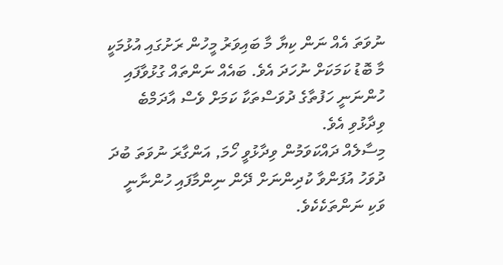ނުވަތަ އެއް ނަން ކިޔާ މާ ބައިވަރު މީހުން ރަށުގައި އުޅުމަކީ މާ ބޮޑު ކަމަކަށް ނުހަދަ އެވެ. ބައެއް ނަންތައް ގުޅުވާފައި ހުންނަނީ ހަފުތާގެ ދުވަސްތަކާ ކަމަށް ވެސް އާދަމްބެ ވިދާޅުވި އެވެ.
މިސާލެއް ދައްކަވަމުން ވިދާޅުވީ ހޯމަ, އަންގާރަ ނުވަތަ ބުދަ ދުވަހު އުފަންވާ ކުދިންނަށް ދޭން ނިންމާފައި ހުންނާނީ ވަކި ނަންތަކެކެވެ.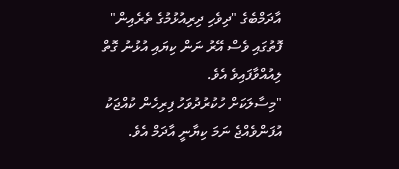އާދަމްބެގެ "ދިވެހި ދިރިއުޅުމުގެ ތެރެއިން" ފޮތުގައި ވެސް އޭރު ނަން ކިޔައި އުޅުނު ގޮތް ލިއުއްވާފައިވެ އެވެ.
"މިސާލަކަށް ހުކުރުދުވަހު ފިރިހެން ކުއްޖަކު އުފަންވެއްޖެ ނަމަ ކިޔާނީ އާދަމް އެވެ.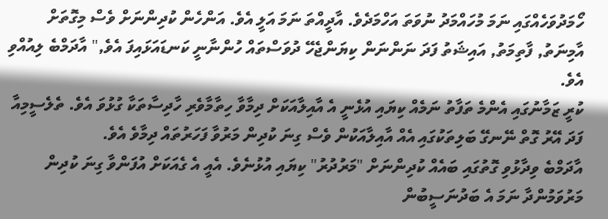ހޯމަދުވަހެއްގައި ނަމަ މުހައްމަދު ނުވަތަ އަހްމަދެވެ. އާދީއްތަ ނަމަ އަލީ އެވެ. އަންހެން ކުދިންނަށް ވެސް މިގޮތަށް އާމިނަތު, ފާތިމަތު, އައިޝަތު ފަދަ ނަންނަން ކިޔަންޖެހޭ ދުވަސްތައް ހުންނާނީ ކަނޑައަޅައިފަ އެވެ," އާދަމްބެ ލިއުއްވި އެވެ.
ކުރީ ޒަމާނުގައި އެންމެ ތަފާތު ނަމެއް ކިޔައި އުޅެނީ އެ އާއިލާއަކަށް ދިމާވާ ހިތާމާވެރި ހާދިސާތަކާ ގުޅުވަ އެވެ. ތެލެސީމިއާ ފަދަ އޭރު ގޮތް ނޭނގޭ ބަލިތަކުގައި އެއް އާއިލާއަކުން ވެސް ގިނަ ކުދިން މަރުވާ ފަހަރުތައް ދިމާވެ އެވެ.
އާދަމްބެ ވިދާޅުވި ގޮތުގައި ބައެއް ކުދިންނަށް "މަރުދުރު" ކިޔައި އުޅުނެވެ. އެއީ އެ ގެއަކަށް އުފަންވާ ގިނަ ކުދިން މަރުވަމުންދާ ނަމަ އެ ބަދުނަސީބުން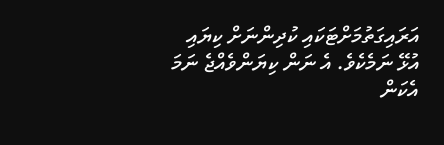އަރައިގަތުމަށްޓަކައި ކުދިންނަށް ކިޔައި އުޅޭ ނަމެކެވެ. އެ ނަން ކިޔަންވެއްޖެ ނަމަ އެކަން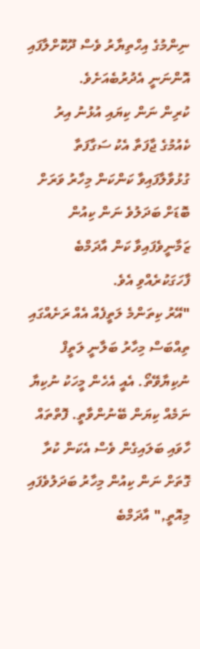ނިންމުގެ އިހްތިޔާރު ވެސް ދޫކޮށްލާފައި އޮންނަނީ އެދުރުބެއަށެވެ.
ކުރިން ނަން ކިޔައި އުޅުނު އިރު ކެއުމުގެ ޖާފަތާ އެކު ސަގާފަތާ ގުޅުވާލާފައިވާ ކަންކަން މިހާރު ވަރަށް ބޮޑަށް ބަދަލުވެ ނަން ކިއުން ޒަމާނީވެފައިވާ ކަން އާދަމްބެ ފާހަގަކުރެއްވި އެވެ.
"އޭރު ކިތަންމެ ލަތީފެއް އެއް ރަށެއްގައި ތިއްބަސް މިހާރު ބަލާނީ ލަތީފް ނުކިޔާވޭތޯ. އެއީ އެހެން މީހަކު ނުކިޔާ ނަމެއް ކިޔަން ބޭނުންވާތީ. ފޮތްތައް ހާވައި ބަލައިގެން ވެސް އެކަން ކުރާ ގޮތަށް ނަން ކިއުން މިހާރު ބަދަލުވެފައި މިއޮތީ," އާދަމްބެ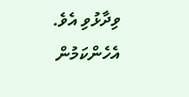ވިދާޅުވި އެވެ.
އެހެންކަމުން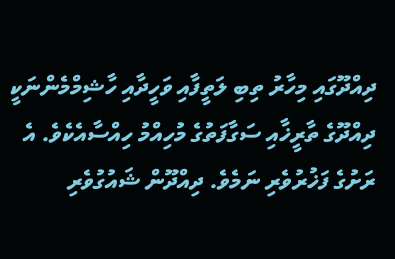ދިއްދޫގައި މިހާރު ތިބި ލަތީފާއި ވަހީދާއި ހާޝިމްމެންނަކީ ދިއްދޫގެ ތާރީޚާއި ސަގާފަތުގެ މުހިއްމު ހިއްސާއެކެވެ. އެ ރަށުގެ ފަޚުރުވެރި ނަމެވެ. ދިއްދޫން ޝައުގުވެރި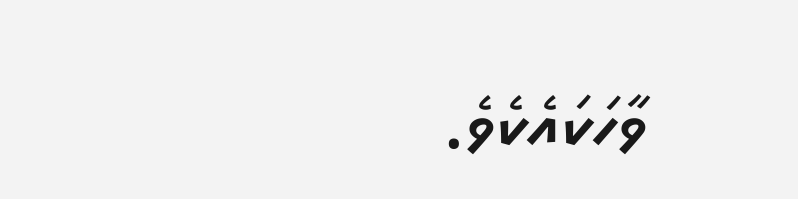ވާހަކައެކެވެ.